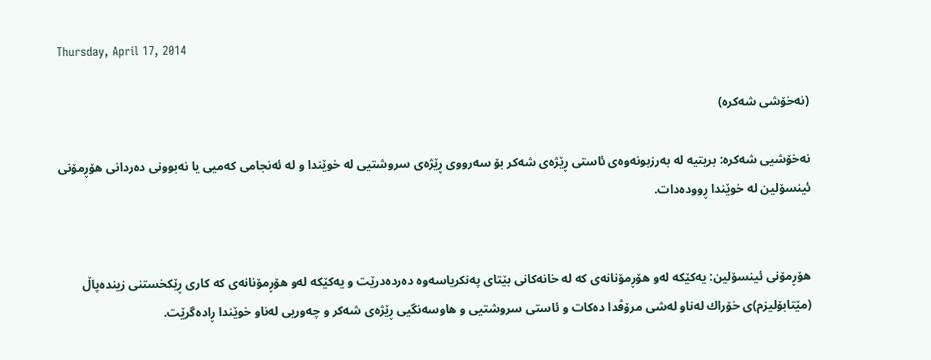Thursday, April 17, 2014

(نه‌خۆشی شه‌کره‌)

نه‌خۆشیی‌ شه‌كره‌: بریتیه‌ له‌ به‌رزبونه‌وه‌ی‌ ئاستی‌ ڕێژه‌ی‌ شه‌كر بۆ سه‌رووی‌ ڕێژه‌ی‌ سروشتیی‌ له‌ خوێندا و له‌ ئه‌نجامی‌ كه‌میی‌ یا نه‌بوونی‌ ده‌ردانی‌ هۆڕمۆنی‌ ئینسۆلین له‌ خوێندا ڕووده‌دات.


هۆڕمۆنی‌ ئینسۆلین: یه‌كێكه‌ له‌و هۆڕمۆنانه‌ی‌ كه‌ له‌ خانه‌كانی‌ بێتای‌ په‌نكریاسه‌وه‌ ده‌رده‌درێت و یه‌كێكه‌ له‌و هۆڕمۆنانه‌ی‌ كه‌ كاری‌ ڕێكخستنی‌ زینده‌پاڵ (مێتابۆلیزم)ی‌ خۆراك له‌ناو له‌شی‌ مرۆڤدا ده‌كات و ئاستی‌ سروشتیی‌ و هاوسه‌نگیی‌ ڕێژه‌ی‌ شه‌كر و چه‌وریی‌ له‌ناو خوێندا ڕاده‌گرێت.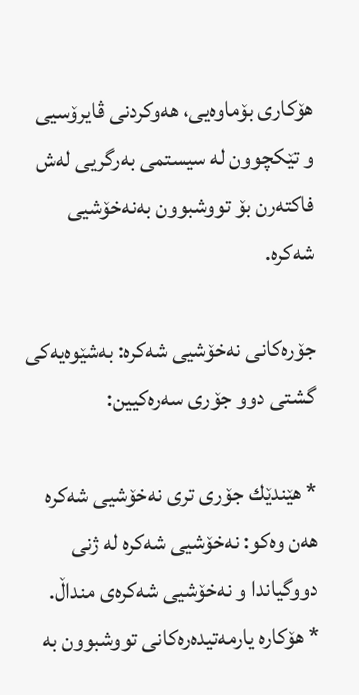هۆكاری‌ بۆماوه‌یی، هه‌وكردنی‌ ڤایرۆسیی‌ و تێكچوون له‌ سیستمی‌ به‌رگریی‌ له‌ش فاكته‌رن بۆ تووشبوون به‌نه‌خۆشیی‌ شه‌كره‌.

جۆره‌كانی‌ نه‌خۆشیی‌ شه‌كره‌: به‌شێوه‌یه‌كی‌ گشتی دوو جۆری‌ سه‌ره‌كیین:

* هێندێك جۆری‌ تری‌ نه‌خۆشیی‌ شه‌كره‌ هه‌ن وه‌كو: نه‌خۆشیی‌ شه‌كره‌ له‌ ژنی‌ دووگیاندا و نه‌خۆشیی‌ شه‌كره‌ی‌ منداڵ.
* هۆكاره‌ یارمه‌تیده‌ره‌كانی‌ تووشبوون به‌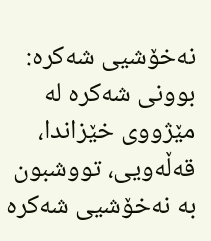نه‌خۆشیی‌ شه‌كره‌: بوونی‌ شه‌كره‌ له‌ مێژووی‌ خێزاندا، قه‌ڵه‌ویی‌، تووشبون به‌ نه‌خۆشیی‌ شه‌كره‌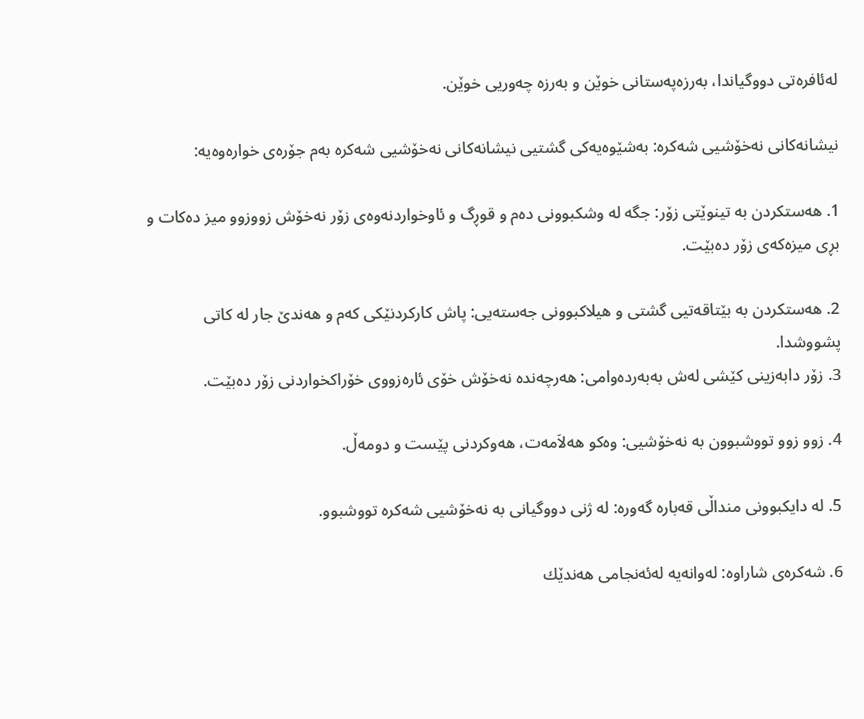له‌ئافره‌تی‌ دووگیاندا، به‌رزه‌په‌ستانی‌ خوێن و به‌رزه‌ چه‌وریی‌ خوێن.

نیشانه‌كانی‌ نه‌خۆشیی‌ شه‌كره‌: به‌شێوه‌یه‌كی‌ گشتیی‌ نیشانه‌كانی‌ نه‌خۆشیی‌ شه‌كره‌ به‌م جۆره‌ی‌ خواره‌وه‌یه‌:

1. هه‌ستكردن به‌ تینوێتی‌ زۆر: جگه‌ له‌ وشكبوونی‌ ده‌م و قوڕگ و ئاوخواردنه‌وه‌ی‌ زۆر نه‌خۆش زووزوو میز ده‌كات و بڕی‌ میزه‌كه‌ی‌ زۆر ده‌بێت.

2. هه‌ستكردن به‌ بێتاقه‌تیی‌ گشتی و هیلاكبوونی‌ جه‌سته‌یی: پاش كاركردنێكی‌ كه‌م و هه‌ندێ‌ جار له‌ كاتی‌ پشووشدا.
3. زۆر دابه‌زینی‌ كێشی‌ له‌ش به‌به‌رده‌وامی‌: هه‌رچه‌نده‌ نه‌خۆش خۆی‌ ئاره‌زووی‌ خۆراكخواردنی‌ زۆر ده‌بێت.

4. زوو زوو تووشبوون به‌ نه‌خۆشیی‌: وه‌كو هه‌لاَمه‌ت، هه‌وكردنی‌ پێست و دومه‌ڵ.

5. له‌ دایكبوونی‌ منداڵی‌ قه‌باره‌ گه‌وره‌: له‌ ژنی‌ دووگیانی‌ به‌ نه‌خۆشیی‌ شه‌كره‌ تووشبوو.

6. شه‌كره‌ی‌ شاراوه‌: له‌وانه‌یه‌ له‌ئه‌نجامی‌ هه‌ندێك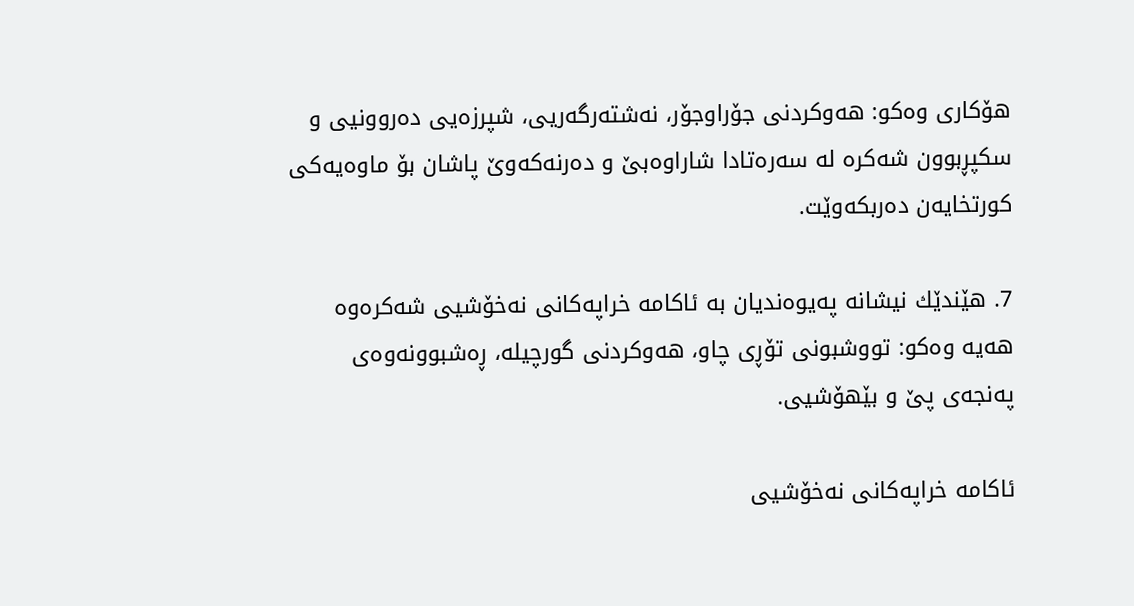هۆكاری‌ وه‌كو: هه‌وكردنی‌ جۆراوجۆر، نه‌شته‌رگه‌ریی‌، شپرزه‌یی ده‌روونیی‌ و سكپڕبوون شه‌كره‌ له‌ سه‌ره‌تادا شاراوه‌بێ‌ و ده‌رنه‌كه‌وێ‌ پاشان بۆ ماوه‌یه‌كی‌ كورتخایه‌ن ده‌ربكه‌وێت.

7. هێندێك نیشانه‌ په‌یوه‌ندیان به‌ ئاكامه‌ خراپه‌كانی‌ نه‌خۆشیی‌ شه‌كره‌وه‌ هه‌یه‌ وه‌كو: تووشبونی‌ تۆڕی‌ چاو، هه‌وكردنی‌ گورچیله‌، ڕه‌شبوونه‌وه‌ی‌ په‌نجه‌ی‌ پێ‌ و بێهۆشیی‌.

ئاكامه‌ خراپه‌كانی‌ نه‌خۆشیی‌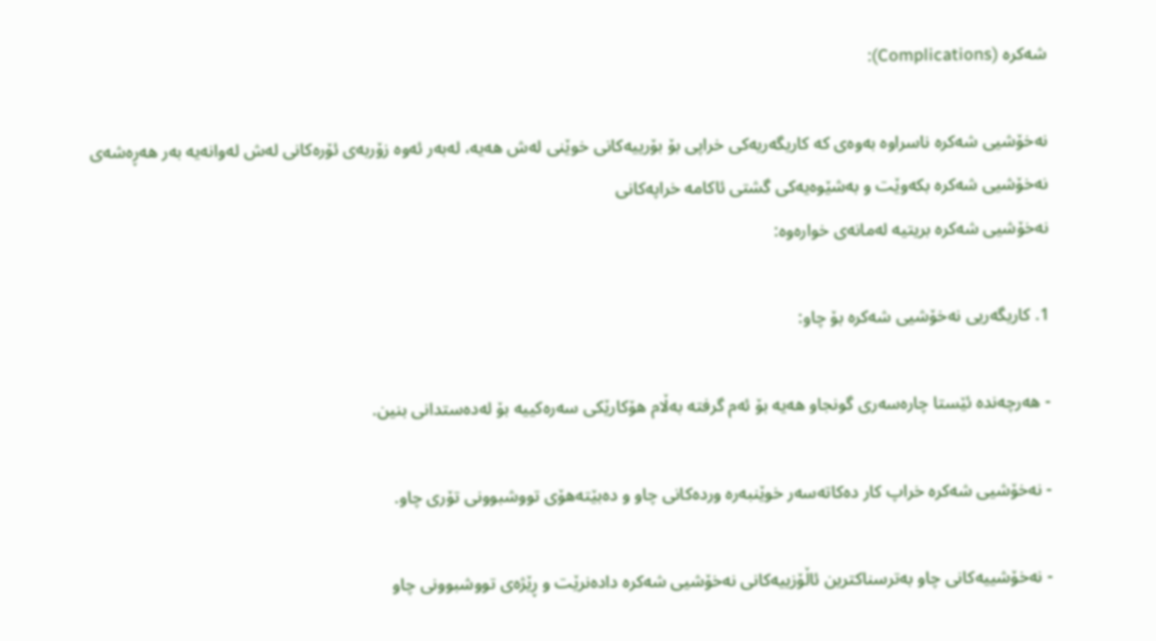شه‌كره‌ (Complications):

نه‌خۆشیی‌ شه‌كره‌ ناسراوه‌ به‌وه‌ی‌ كه‌ كاریگه‌ریه‌كی‌ خراپی‌ بۆ بۆرییه‌كانی‌ خوێنی‌ له‌ش هه‌یه‌، له‌به‌ر ئه‌وه‌ زۆربه‌ی‌ ئۆره‌كانی‌ له‌ش له‌وانه‌یه‌ به‌ر هه‌ڕه‌شه‌ی‌ نه‌خۆشیی‌ شه‌كره‌ بكه‌وێت و به‌شێوه‌یه‌كی‌ گشتی‌ ئاكامه‌ خراپه‌كانی‌
نه‌خۆشیی‌ شه‌كره‌ بریتیه‌ له‌مانه‌ی‌ خواره‌وه‌:

1. كاریگه‌ریی‌ نه‌خۆشیی‌ شه‌كره‌ بۆ چاو:

- هه‌رچه‌نده‌ ئێستا چاره‌سه‌ری‌ گونجاو هه‌یه‌ بۆ ئه‌م گرفته‌ به‌‌ڵام هۆكارێكی‌ سه‌ره‌كییه‌ بۆ له‌ده‌ستدانی‌ بنین.

- نه‌خۆشیی‌ شه‌كره‌ خراپ كار ده‌كاته‌سه‌ر خوێنبه‌ره‌ ورده‌كانی‌ چاو و ده‌بێته‌هۆی‌ تووشبوونی‌ تۆری‌ چاو.

- نه‌خۆشییه‌كانی‌ چاو به‌ترسناكترین ئاڵۆزییه‌كانی‌ نه‌خۆشیی‌ شه‌كره‌ داده‌نرێت و ڕێژه‌ی‌ تووشبوونی‌ چاو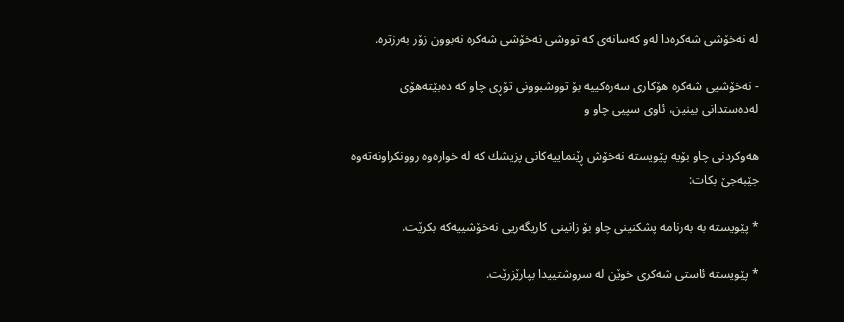له‌ نه‌خۆشی‌ شه‌كره‌دا له‌و كه‌سانه‌ی‌ كه‌ تووشی‌ نه‌خۆشی‌ شه‌كره‌ نه‌بوون زۆر به‌رزتره‌.

- نه‌خۆشیی‌ شه‌كره‌ هۆكاری‌ سه‌ره‌كییه‌ بۆ تووشبوونی‌ تۆڕی‌ چاو كه‌ ده‌بێته‌هۆی‌ له‌ده‌ستدانی‌ بینین، ئاوی‌ سپیی‌ چاو و

هه‌وكردنی‌ چاو بۆیه‌ پێویسته‌ نه‌خۆش ڕێنماییه‌كانی‌ پزیشك كه‌ له‌ خواره‌وه‌ روونكراونه‌ته‌وه‌ جێبه‌جێ‌ بكات:

* پێویسته‌ به‌ به‌رنامه‌ پشكنینی‌ چاو بۆ زانینی‌ كاریگه‌ریی‌ نه‌خۆشییه‌كه‌ بكرێت.

* پێویسته‌ ئاستی‌ شه‌كری‌ خوێن له‌ سروشتییدا بپارێزرێت.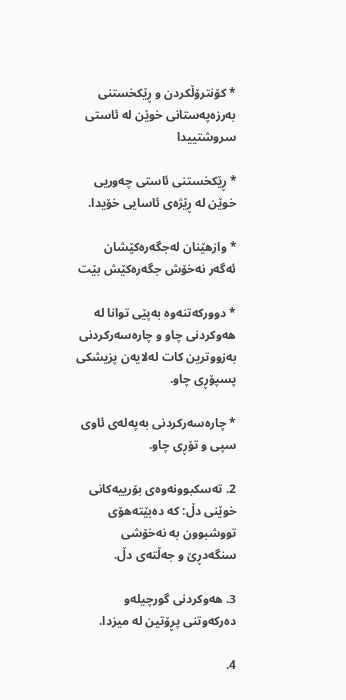* كۆنترۆڵكردن و ڕێكخستنی‌ به‌رزه‌په‌ستانی‌ خوێن له‌ ئاستی‌ سروشتییدا

* ڕێكخستنی‌ ئاستی‌ چه‌وریی‌ خوێن له‌ ڕێژه‌ی‌ ئاسایی خۆیدا.

* وازهێنان له‌جگه‌ره‌كێشان ئه‌گه‌ر نه‌خۆش جگه‌ره‌كێش بێت

* دووركه‌تنه‌وه‌ به‌پێی‌ توانا له‌ هه‌وكردنی‌ چاو و چاره‌سه‌ركردنی‌ به‌زووترین كات له‌لایه‌ن پزیشكی‌ پسپۆڕی‌ چاو.

* چاره‌سه‌ركردنی‌ به‌په‌له‌ی‌ ئاوی‌ سپی‌ و تۆڕی‌ چاو.

2. ته‌سكبوونه‌وه‌ی‌ بۆرییه‌كانی‌ خوێنی‌ دڵ: كه‌ ده‌بێته‌هۆی‌ تووشبوون به‌ نه‌خۆشی‌ سنگه‌دڕێ‌ و جه‌ڵته‌ی‌ دڵ.

3. هه‌وكردنی‌ گورچیله‌و ده‌ركه‌وتنی‌ پڕۆتین له‌ میزدا.

4.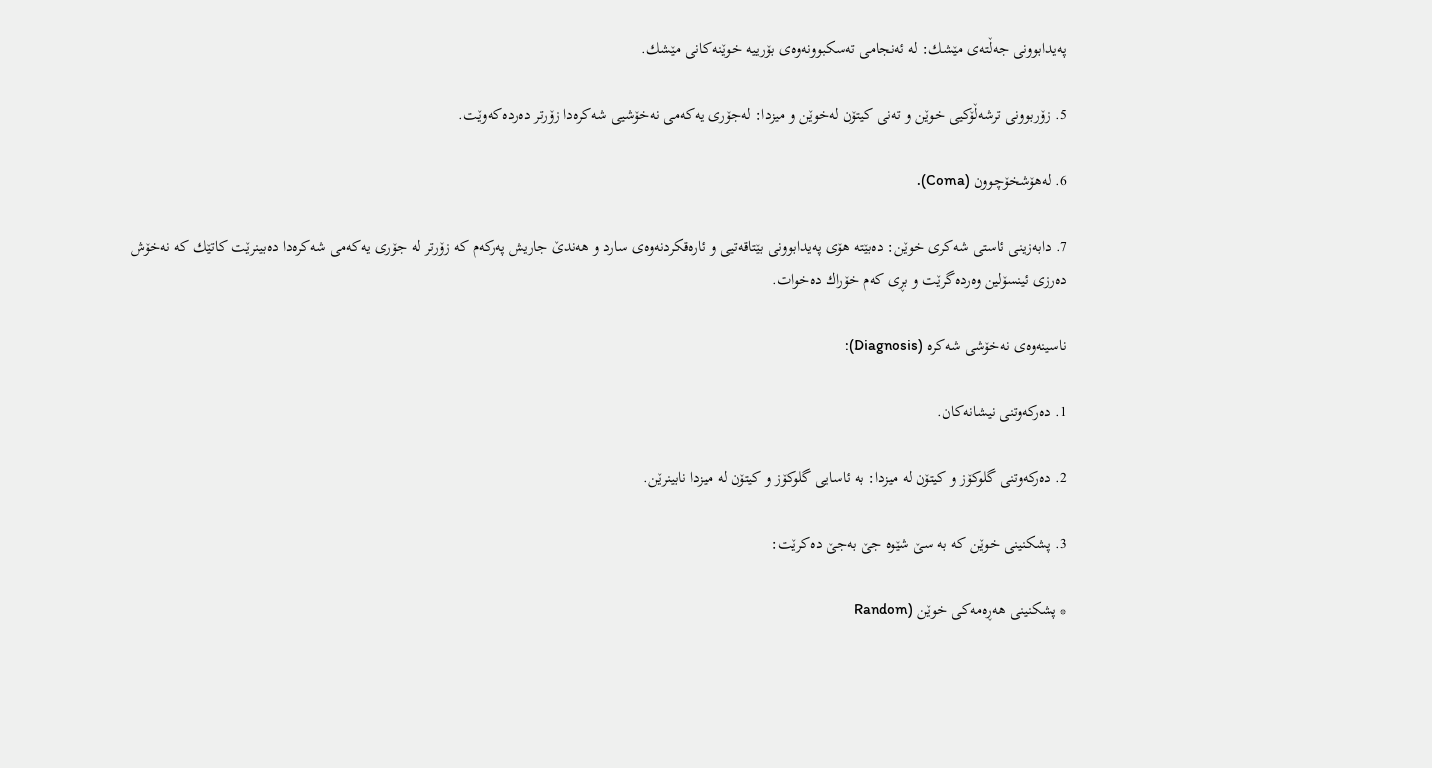په‌یدابوونی‌ جه‌ڵته‌ی‌ مێشك: له‌ ئه‌نجامی‌ ته‌سكبوونه‌وه‌ی‌ بۆرییه‌ خوێنه‌كانی‌ مێشك.

5. زۆربوونی‌ ترشه‌ڵۆكیی‌ خوێن و ته‌نی‌ كیتۆن له‌خوێن و میزدا: له‌جۆری‌ یه‌كه‌می‌ نه‌خۆشیی‌ شه‌كره‌دا زۆرتر ده‌رده‌كه‌وێت.

6. له‌هۆشخۆچوون (Coma).

7. دابه‌زینی‌ ئاستی‌ شه‌كری‌ خوێن: ده‌بێته‌ هۆی‌ په‌یدابوونی‌ بێتاقه‌تیی‌ و ئاره‌قكردنه‌وه‌ی‌ سارد و هه‌ندێ‌ جاریش په‌ركه‌م كه‌ زۆرتر له‌ جۆری‌ یه‌كه‌می‌ شه‌كره‌دا ده‌بینرێت كاتێك كه‌ نه‌خۆش ده‌رزی‌ ئینسۆلین وه‌رده‌گرێت و بڕی كه‌م خۆراك ده‌خوات.

ناسینه‌وه‌ی‌ نه‌خۆشی‌ شه‌كره‌ (Diagnosis):

1. ده‌ركه‌وتنی‌ نیشانه‌كان.

2. ده‌ركه‌وتنی‌ گلوكۆز و كیتۆن له‌ میزدا: به‌ ئاسایی‌ گلوكۆز و كیتۆن له‌ میزدا نابینرێن.

3. پشكنینی‌ خوێن كه‌ به‌ سێ‌ شێوه‌ جێ‌ به‌جێ‌ ده‌كرێت:

* پشكنینی‌ هه‌ڕه‌مه‌كی‌ خوێن (Random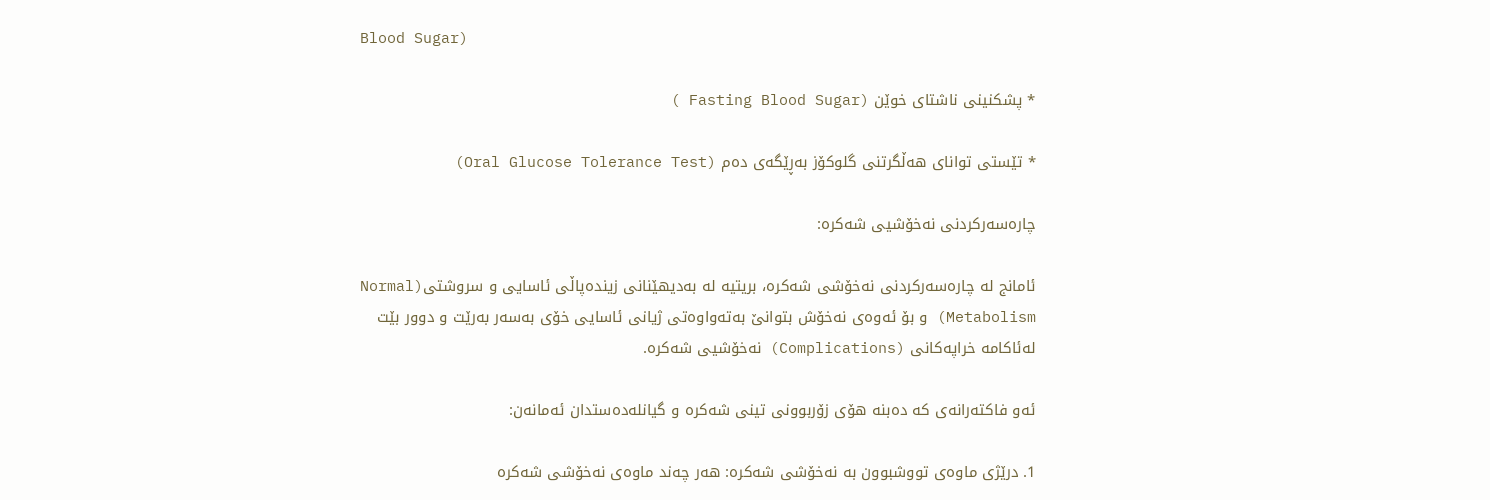Blood Sugar)

* پشكنینی‌ ناشتای‌ خوێن (Fasting Blood Sugar )

* تێستی‌ توانای‌ هه‌ڵگرتنی‌ گلوكۆز به‌ڕێگه‌ی‌ ده‌م (Oral Glucose Tolerance Test)

چاره‌سه‌ركردنی‌ نه‌خۆشیی‌ شه‌كره‌:

ئامانج له‌ چاره‌سه‌ركردنی‌ نه‌خۆشی‌ شه‌كره‌، بریتیه‌ له‌ به‌دیهێنانی‌ زینده‌پاڵی‌ ئاسایی و سروشتی‌(Normal Metabolism) و بۆ ئه‌وه‌ی‌ نه‌خۆش بتوانێ‌ به‌ته‌واوه‌تی‌ ژیانی‌ ئاسایی خۆی‌ به‌سه‌ر به‌رێت و دوور بێت له‌ئاكامه‌ خراپه‌كانی‌ (Complications) نه‌خۆشیی‌ شه‌كره‌.

ئه‌و فاكته‌رانه‌ی‌ كه‌ ده‌بنه‌ هۆی‌ زۆربوونی‌ تینی‌ شه‌كره‌ و گیانله‌ده‌ستدان ئه‌مانه‌ن:

1. درێژی‌ ماوه‌ی‌ تووشبوون به‌ نه‌خۆشی‌ شه‌كره‌: هه‌ر چه‌ند ماوه‌ی‌ نه‌خۆشی‌ شه‌كره‌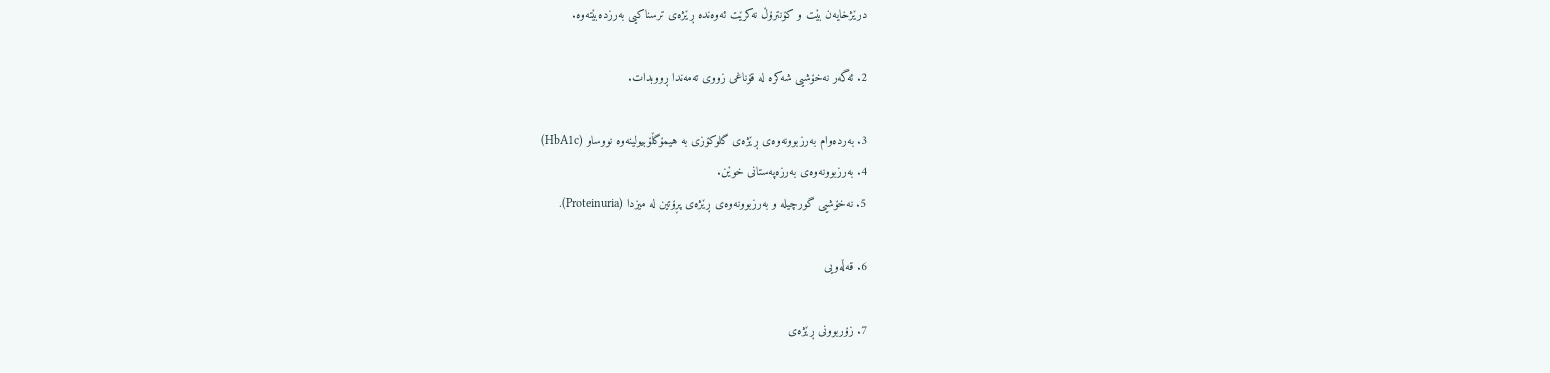درێژخایه‌ن بێت و كۆنترۆڵ نه‌كرێت ئه‌وه‌نده‌ ڕێژه‌ی‌ ترسناكیی‌ به‌رزده‌بێته‌وه‌.

2. ئه‌گه‌ر نه‌خۆشیی‌ شه‌كره‌ له‌ قۆناغی‌ زووی‌ ته‌مه‌ندا ڕووبدات.

3. به‌رده‌وام به‌رزبوونه‌وه‌ی‌ ڕێژه‌ی‌ گلوكۆزی‌ به‌ هیمۆگڵۆبیولینه‌وه‌ نووساو (HbA1c)
4. به‌رزبوونه‌وه‌ی‌ به‌رزه‌په‌ستانی‌ خوێن.
5. نه‌خۆشیی‌ گورچیله‌ و به‌رزبوونه‌وه‌ی‌ ڕێژه‌ی‌ پڕۆتین له‌ میزدا (Proteinuria).

6. قه‌ڵه‌ویی‌

7. زۆربوونی‌ ڕێژه‌ی‌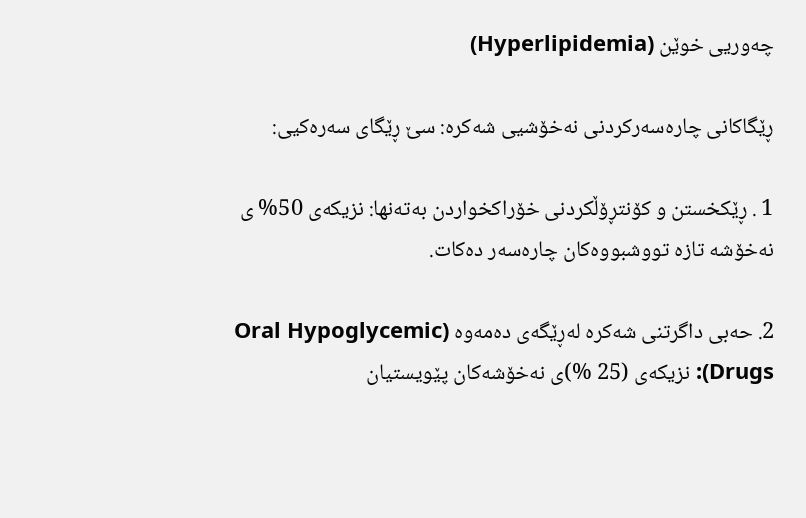چه‌وریی‌ خوێن (Hyperlipidemia)

ڕێگاكانی‌ چاره‌سه‌ركردنی‌ نه‌خۆشیی‌ شه‌كره‌: سێ‌ ڕێگای‌ سه‌ره‌كیی‌:

1 . ڕێكخستن و كۆنتڕۆڵكردنی‌ خۆراكخواردن به‌ته‌نها: نزیكه‌ی‌ 50% ی‌ نه‌خۆشه‌ تازه‌ تووشبووه‌كان چاره‌سه‌ر ده‌كات.

2. حه‌بی‌ داگرتنی‌ شه‌كره‌ له‌ڕێگه‌ی‌ ده‌مه‌وه‌ (Oral Hypoglycemic Drugs): نزیكه‌ی‌ (25 %)ی‌ نه‌خۆشه‌كان پێویستیان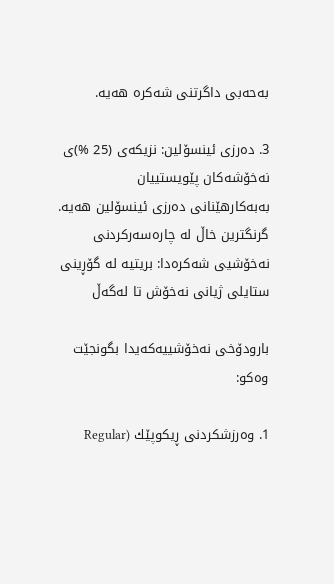به‌حه‌بی‌ داگرتنی‌ شه‌كره‌ هه‌یه‌.

3. ده‌رزی‌ ئینسۆلین: نزیكه‌ی‌ (25 %)ی‌ نه‌خۆشه‌كان پێویستییان به‌به‌كارهێنانی‌ ده‌رزی‌ ئینسۆلین هه‌یه‌.
گرنگترین خاڵ له‌ چاره‌سه‌ركردنی‌ نه‌خۆشیی‌ شه‌كره‌دا: بریتیه‌ له‌ گۆڕینی‌ ستایلی‌ ژیانی‌ نه‌خۆش تا له‌گه‌ڵ

بارودۆخی‌ نه‌خۆشییه‌كه‌یدا بگونجێت وه‌كو:

1. وه‌رزشكردنی‌ ڕیكوپێك (Regular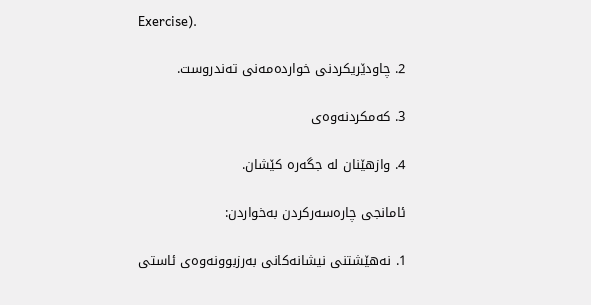Exercise).

2. چاودێریكردنی‌ خوارده‌مه‌نی‌ ته‌ندروست.

3. كه‌مكردنه‌وه‌ی

4. وازهێنان له‌ جگه‌ره‌ كێشان.

ئامانجی‌ چاره‌سه‌ركردن به‌خواردن:

1. نه‌هێشتنی‌ نیشانه‌كانی‌ به‌رزبوونه‌وه‌ی‌ ئاستی‌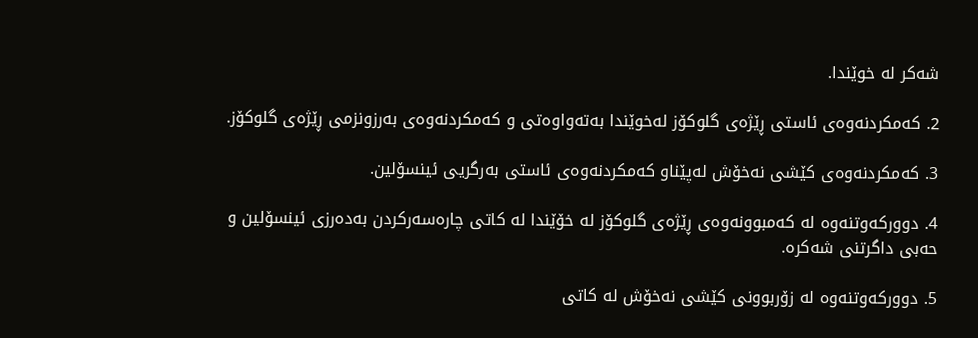شه‌كر له‌ خوێندا.

2. كه‌مكردنه‌وه‌ی‌ ئاستی‌ ڕێژه‌ی‌ گلوكۆز له‌خوێندا به‌ته‌واوه‌تی‌ و كه‌مكردنه‌وه‌ی‌ به‌رزونزمی‌ ڕێژه‌ی‌ گلوكۆز.

3. كه‌مكردنه‌وه‌ی‌ كێشی‌ نه‌خۆش له‌پێناو كه‌مكردنه‌وه‌ی‌ ئاستی‌ به‌رگریی‌ ئینسۆلین.

4. دووركه‌وتنه‌وه‌ له‌ كه‌مبوونه‌وه‌ی‌ ڕێژه‌ی‌ گلوكۆز له‌ خۆێندا له‌ كاتی‌ چاره‌سه‌ركردن به‌ده‌رزی‌ ئینسۆلین و حه‌بی‌ داگرتنی‌ شه‌كره‌.

5. دووركه‌وتنه‌وه‌ له‌ زۆربوونی‌ كێشی‌ نه‌خۆش له‌ كاتی‌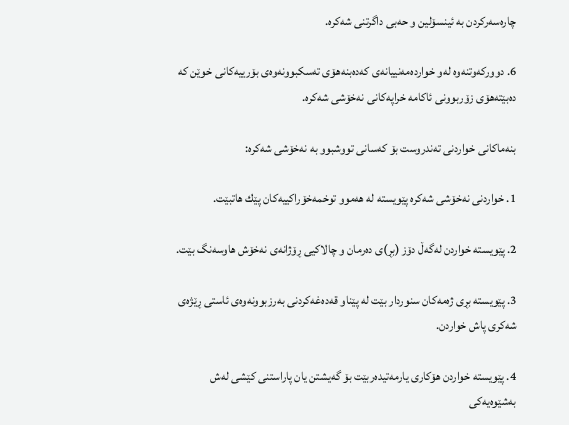چاره‌سه‌ركردن به‌ ئینسۆلین و حه‌بی‌ داگرتنی‌ شه‌كره‌.

6. دووركه‌وتنه‌وه‌ له‌و خوارده‌مه‌نییانه‌ی‌ كه‌ده‌بنه‌هۆی‌ ته‌سكبوونه‌وه‌ی‌ بۆرییه‌كانی‌ خوێن كه‌ ده‌بێته‌هۆی‌ زۆربوونی‌ ئاكامه‌ خراپه‌كانی‌ نه‌خۆشی‌ شه‌كره‌.

بنه‌ماكانی‌ خواردنی‌ ته‌ندروست بۆ كه‌سانی‌ تووشبوو به‌ نه‌خۆشی‌ شه‌كره‌:

1. خواردنی‌ نه‌خۆشی‌ شه‌كره‌ پێویسته‌ له‌ هه‌موو توخمه‌خۆراكییه‌كان پێك هاتبێت.

2. پێویسته‌ خواردن له‌گه‌ڵ دۆز (بڕ)ی‌ ده‌رمان و چالاكیی‌ ڕۆژانه‌ی‌ نه‌خۆش هاوسه‌نگ بێت.

3. پێویسته‌ بڕی‌ ژه‌مه‌كان سنوردار بێت له‌ پێناو قه‌ده‌غه‌كردنی‌ به‌رزبوونه‌وه‌ی‌ ئاستی‌ ڕێژه‌ی‌ شه‌كری‌ پاش خواردن.

4. پێویسته‌ خواردن هۆكاری‌ یارمه‌تیده‌ربێت بۆ گه‌یشتن یان پاراستنی‌ كێشی‌ له‌ش به‌شێوه‌یه‌كی‌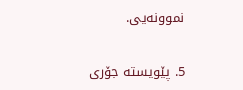نموونه‌یی.

5. پێویسته‌ جۆری‌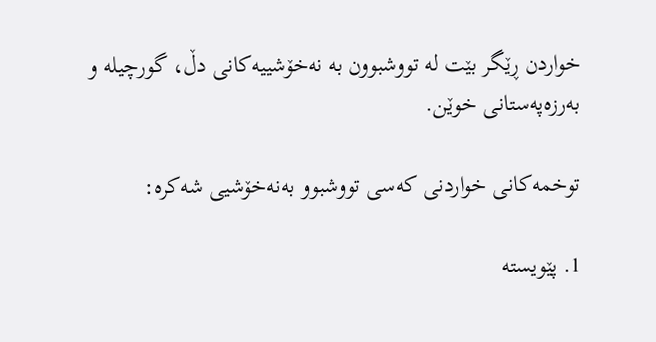خواردن ڕێگر بێت له‌ تووشبوون به‌ نه‌خۆشییه‌كانی‌ دڵ، گورچیله‌ و به‌رزه‌په‌ستانی‌ خوێن.

توخمه‌كانی‌ خواردنی‌ كه‌سی‌ تووشبوو به‌نه‌خۆشیی‌ شه‌كره‌:

1. پێویسته‌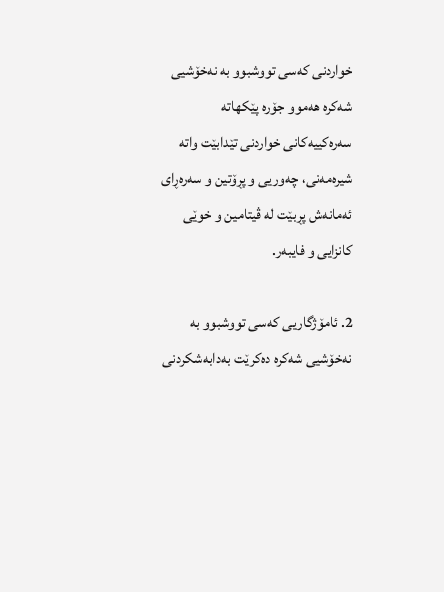خواردنی‌ كه‌سی‌ تووشبوو به‌ نه‌خۆشیی‌ شه‌كره‌ هه‌موو جۆره‌ پێكهاته‌ سه‌ره‌كییه‌كانی‌ خواردنی‌ تێدابێت واته‌ شیره‌مه‌نی‌، چه‌وریی‌ و پڕۆتین و سه‌ره‌ڕای‌ ئه‌مانه‌ش پڕبێت له‌ ڤیتامین و خوێی‌ كانزایی‌ و فایبه‌ر.

2. ئامۆژگاریی‌ كه‌سی‌ تووشبوو به‌ نه‌خۆشیی‌ شه‌كره‌ ده‌كرێت به‌دابه‌شكردنی‌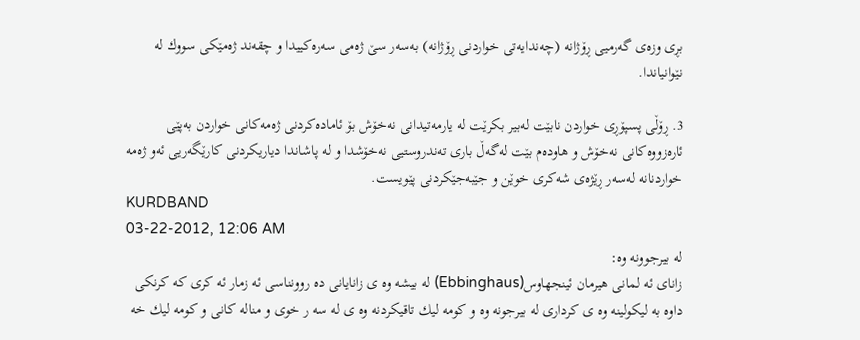بڕی‌ وزه‌ی‌ گه‌رمیی‌ ڕۆژانه‌ (چه‌ندایه‌تی‌ خواردنی‌ ڕۆژانه‌) به‌سه‌ر سێ‌ ژه‌می‌ سه‌ره‌كییدا و چقه‌ند ژه‌مێكی‌ سووك له‌ نێوانیاندا.

3. ڕۆڵی‌ پسپۆڕی‌ خواردن نابێت له‌بیر بكرێت له‌ یارمه‌تیدانی‌ نه‌خۆش بۆ ئاماده‌كردنی‌ ژه‌مه‌كانی‌ خواردن به‌پێی‌ ئاره‌زووه‌كانی‌ نه‌خۆش و هاوده‌م بێت له‌گه‌ڵ باری‌ ته‌ندروستیی‌ نه‌خۆشدا و له‌ پاشاندا دیاریكردنی‌ كارێگه‌ریی‌ ئه‌و ژه‌مه‌ خواردنانه‌ له‌سه‌ر ڕێژه‌ی‌ شه‌كری‌ خوێن و جێبه‌جێكردنی‌ پێویست.
KURDBAND
03-22-2012, 12:06 AM
له بيرجوونه وه:
زاناى ئه لمانى هيرمان ئينجهاوس(Ebbinghaus) له بيشه وه ى زانايانى ده روونناسى ئه زمار ئه كرى كه كرنكى داوه به ليكولينه وه ى كردارى له بيرجونه وه و كومه ليك تاقيكردنه وه ى له سه ر خوى و مناله كانى و كومه ليك خه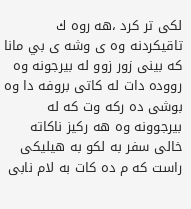لكى تر كرد ،هه روه ك تاقيكردنه وه ى وشه ى بي مانا كه بينى زور زوو له بيرجونه وه رووده دات له كاتى بروفه دا وه بوشى ده ركه وت كه له بيرجوونه وه هه ركيز ناكاته خالى سفر به لكو به هيليكى راست كه م ده كات به لام نابى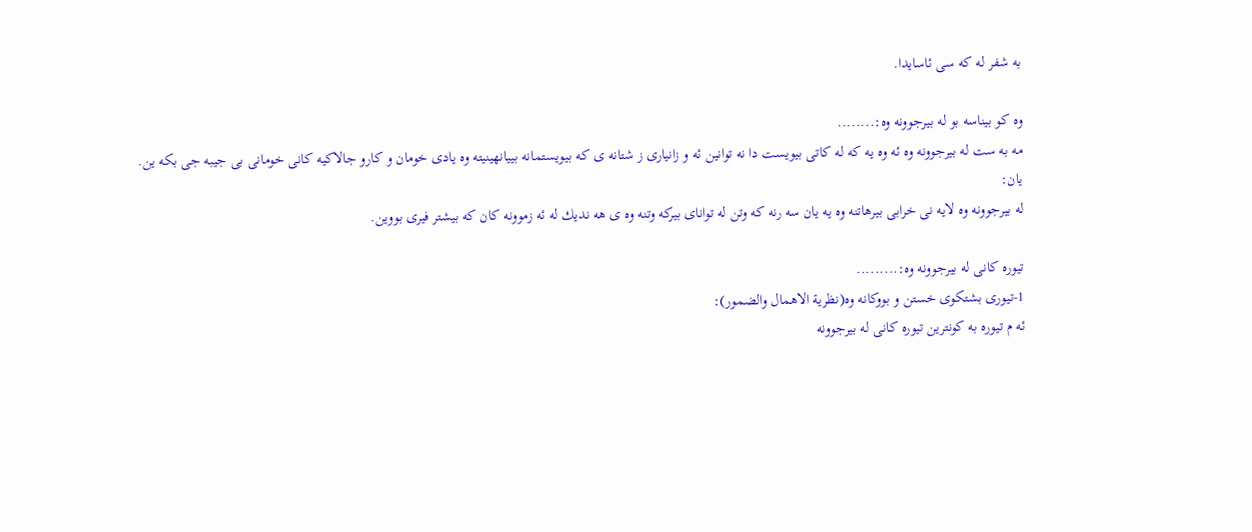به شفر له كه سى ئاسايدا.

وه كو بيناسه بو له بيرجوونه وه:........
مه به ست له بيرجوونه وه ئه وه يه كه له كاتى بيويست دا نه توانين ئه و زانيارى ز شتانه ى كه بيويستمانه بييانهينيته وه يادى خومان و كارو جالاكيه كانى خومانى بى جيبه جى بكه ين.
يان:
له بيرجوونه وه لايه نى خرابى بيرهاتنه وه يه يان سه رنه كه وتن له تواناى بيركه وتنه وه ى هه نديك له ئه زموونه كان كه بيشتر فيرى بووين.

تيوره كانى له بيرجوونه وه:.........
1-تيورى بشتكوى خستن و بووكانه وه(نظرية الاهمال والضمور):
ئه م تيوره به كونترين تيوره كانى له بيرجوونه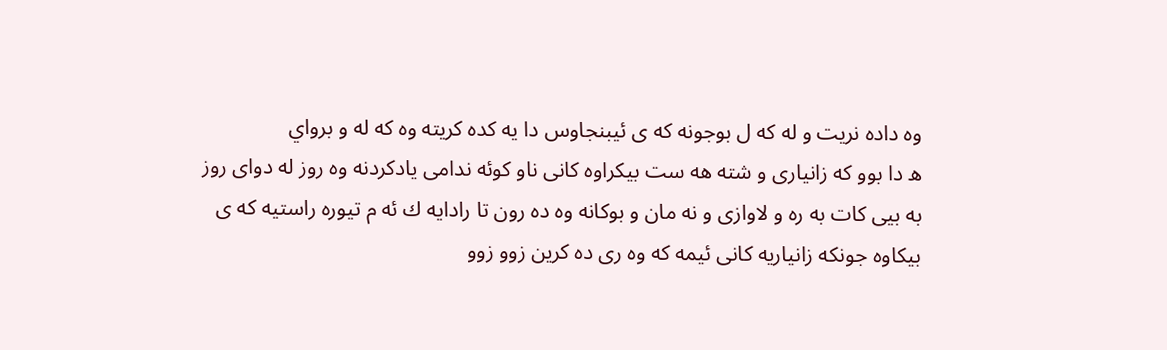وه داده نريت و له كه ل بوجونه كه ى ئيبنجاوس دا يه كده كريته وه كه له و برواي
ه دا بوو كه زانيارى و شته هه ست بيكراوه كانى ناو كوئه ندامى يادكردنه وه روز له دواى روز به بيى كات به ره و لاوازى و نه مان و بوكانه وه ده رون تا رادايه ك ئه م تيوره راستيه كه ى بيكاوه جونكه زانياريه كانى ئيمه كه وه رى ده كرين زوو زوو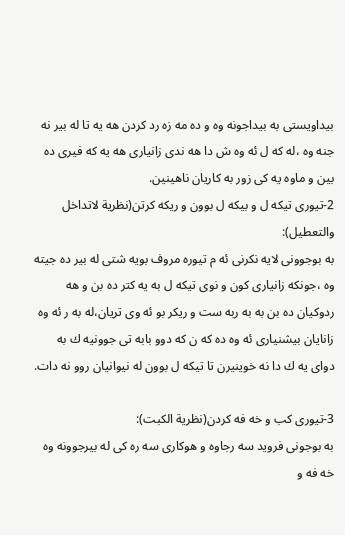بيداويستى به بيداجونه وه و ده مه زه رد كردن هه يه تا له بير نه جنه وه ،له كه ل ئه وه ش دا هه ندى زانيارى هه يه كه فيرى ده بين و ماوه يه كى زور به كاريان ناهينين.
2-تيورى تيكه ل و بيكه ل بوون و ريكه كرتن(نظرية لاتداخل والتعطيل):
به بوجوونى لايه نكرنى ئه م تيوره مروف بويه شتى له بير ده جيته وه ،جونكه زانيارى كون و نوى تيكه ل به يه كتر ده بن و هه ردوكيان ده بن به به ربه ست و ريكر بو ئه وى تريان،له به ر ئه وه زانايان بيشنيارى ئه وه ده كه ن كه دوو بابه تى جوونيه ك به دواى يه ك دا نه خوينيرن تا تيكه ل بوون له نيوانيان روو نه دات.

3-تيورى كب و خه فه كردن(نظرية الكبت):
به بوجونى فرويد سه رجاوه و هوكارى سه ره كى له بيرجوونه وه خه فه و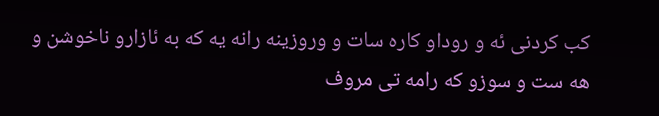كب كردنى ئه و روداو كاره سات و وروزينه رانه يه كه به ئازارو ناخوشن و هه ست و سوزو كه رامه تى مروف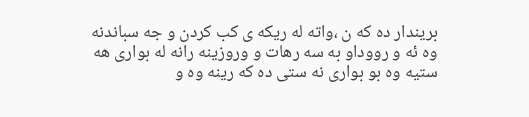بريندار ده كه ن ،واته له ريكه ى كب كردن و جه سباندنه وه ئه و رووداو به سه رهات و وروزينه رانه له بوارى هه ستيه وه بو بوارى نه ستى ده كه رينه وه و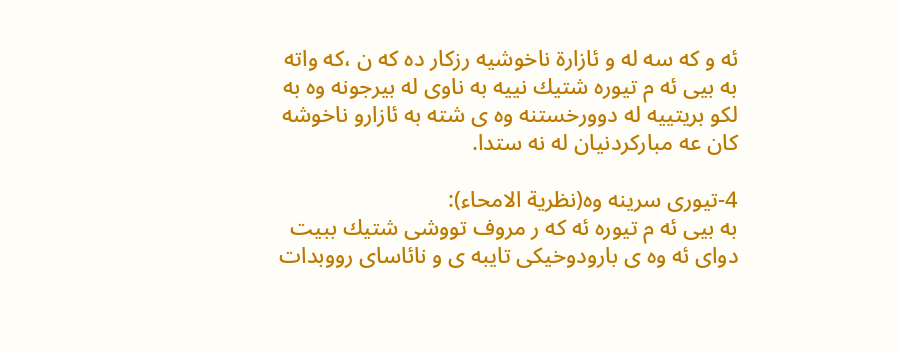ئه و كه سه له و ئازارة ناخوشيه رزكار ده كه ن ،كه واته به بيى ئه م تيوره شتيك نييه به ناوى له بيرجونه وه به لكو بريتييه له دوورخستنه وه ى شته به ئازارو ناخوشه كان عه مباركردنيان له نه ستدا.

4-تيورى سرينه وه(نظرية الامحاء):
به بيى ئه م تيوره ئه كه ر مروف تووشى شتيك ببيت دواى ئه وه ى بارودوخيكى تايبه ى و نائاساى رووبدات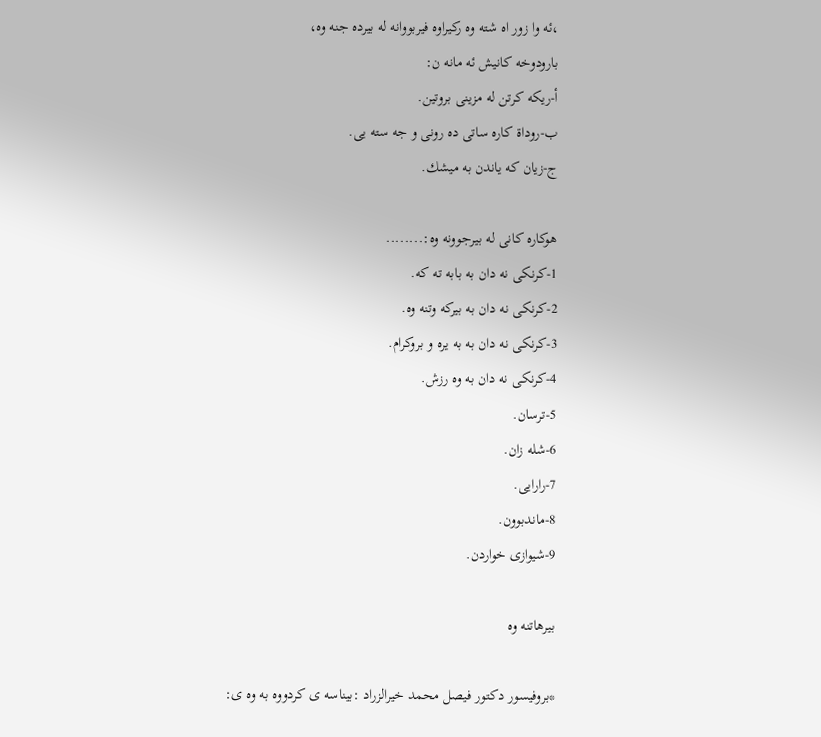،ئه وا زور اه شته وه ركيراوه فيربووانه له بيرده جنه وه،
بارودوخه كانيش ئه مانه ن:
أ-ريكه كرتن له مزينى بروتين.
ب-روداة كاره ساتى ده رونى و جه سته يى.
ج-زيان كه ياندن به ميشك.

هوكاره كانى له بيرجوونه وه:........
1-كرنكى نه دان به بابه ته كه.
2-كرنكى نه دان به بيركه وتنه وه.
3-كرنكى نه دان به به يره و بروكرام.
4-كرنكى نه دان به وه رزش.
5-ترسان.
6-شله زان.
7-رارايى.
8-ماندبوون.
9-شيوازى خواردن.

بيرهاتنه وه

*بروفيسور دكتور فيصل محمد خيرالزراد :بيناسه ى كردووه به وه ى: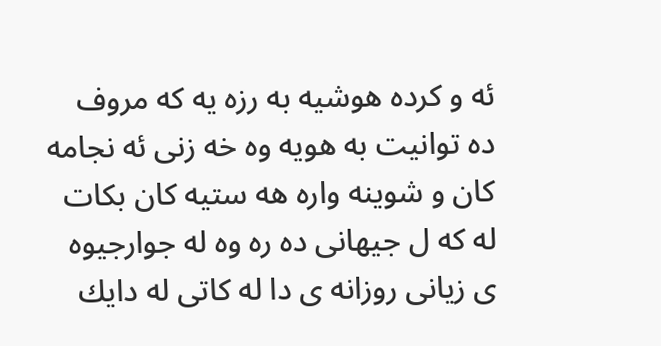ئه و كرده هوشيه به رزه يه كه مروف ده توانيت به هويه وه خه زنى ئه نجامه كان و شوينه واره هه ستيه كان بكات له كه ل جيهانى ده ره وه له جوارجيوه ى زيانى روزانه ى دا له كاتى له دايك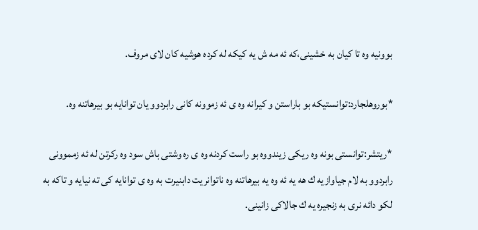بوونيه وه تا كيان به خشينى،كه ئه مه ش يه كيكه له كرده هوشيه كان لاى مروف.

*بوروهلجارد:توانستيكه بو باراستن و كيرانه وه ى ئه زموونه كانى رابردوو يان توانايه بو بيرهاتنه وه.

*ريتشر:توانستى بونه وه ريكى زيندووه بو راست كردنه وه ى ره وشتى باش سود وه ركرتن له ئه زمموونى رابردوو به لام جياوازيه ك هه يه ئه وه يه بيرهاتنه وه ناتوانريت دابنيرت به وه ى توانايه كى ته نيايه و تاكه به لكو دائه نرى به زنجيره يه ك جالاكى زانينى.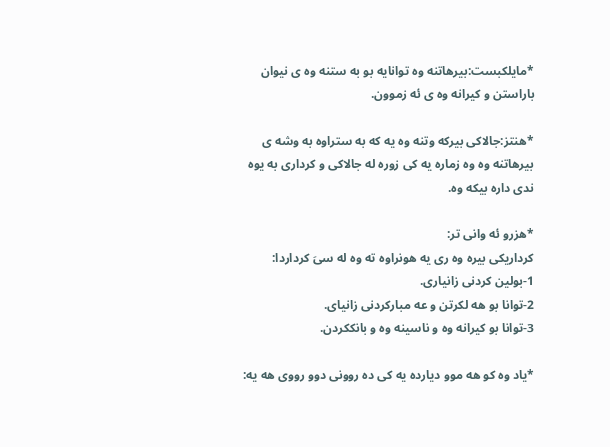*مايلكبست:بيرهاتنه وه توانايه بو به ستنه وه ى نيوان باراستن و كيرانه وه ى ئه زموون.

*هنتز:جالاكى بيركه وتنه وه يه كه به ستراوه به وشه ى بيرهاتنه وه وه زماره يه كى زوره له جالاكى و كردارى به يوه ندى داره بيكه وه.

*هزرو ئه وانى تر:
كرداريكى بيره وه رى يه هونراوه ته وه له سىَ كرداردا:
1-بولين كردنى زانيارى.
2-توانا بو هه لكرتن و عه مباركردنى زانياى.
3-توانا بو كيرانه وه و ناسينه وه و بانككردن.

*ياد وه كو هه موو ديارده يه كى ده روونى دوو رووى هه يه: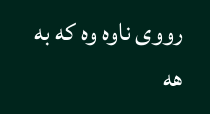رووى ناوه وه كه به هه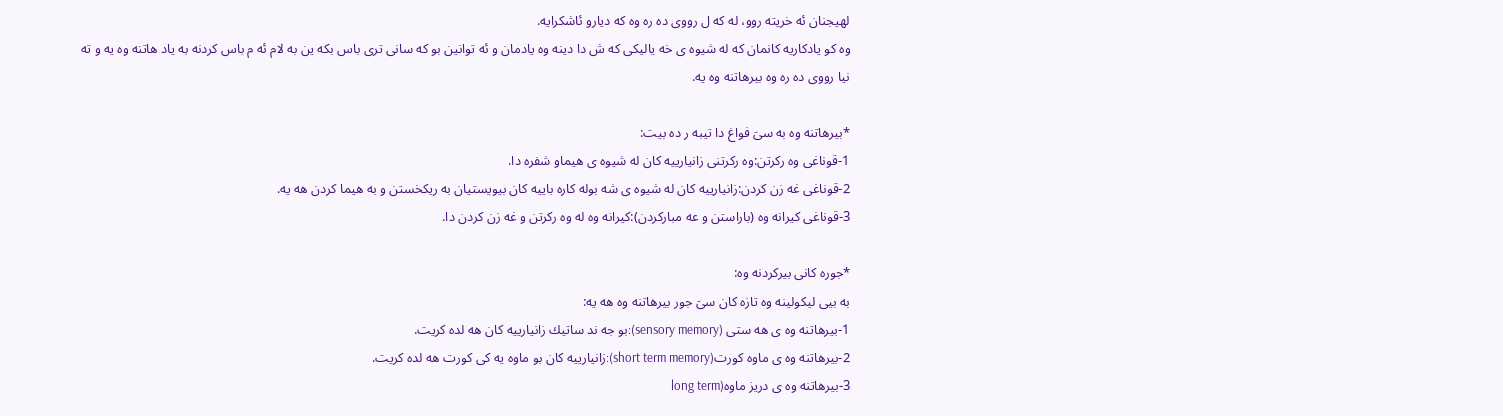لهيجنان ئه خريته روو، له كه ل رووى ده ره وه كه ديارو ئاشكرايه.
وه كو يادكاريه كانمان كه له شيوه ى خه ياليكى كه ش دا دينه وه يادمان و ئه توانين بو كه سانى ترى باس بكه ين به لام ئه م باس كردنه به ياد هاتنه وه يه و ته نيا رووى ده ره وه بيرهاتنه وه يه.

*بيرهاتنه وه به سىَ فواغ دا تيبه ر ده بيت:
1-قوناغى وه ركرتن:وه ركرتنى زانيارييه كان له شيوه ى هيماو شفره دا.
2-قوناغى غه زن كردن:زانيارييه كان له شيوه ى شه بوله كاره باييه كان بيويستيان به ريكخستن و به هيما كردن هه يه.
3-قوناغى كيرانه وه (باراستن و عه مباركردن):كيرانه وه له وه ركرتن و غه زن كردن دا.

*جوره كانى بيركردنه وه:
به بيى ليكولينه وه تازه كان سىَ جور بيرهاتنه وه هه يه:
1-بيرهاتنه وه ى هه ستى (sensory memory):بو جه ند ساتيك زانيارييه كان هه لده كريت.
2-بيرهاتنه وه ى ماوه كورت(short term memory):زانيارييه كان بو ماوه يه كى كورت هه لده كريت.
3-بيرهاتنه وه ى دريز ماوه(long term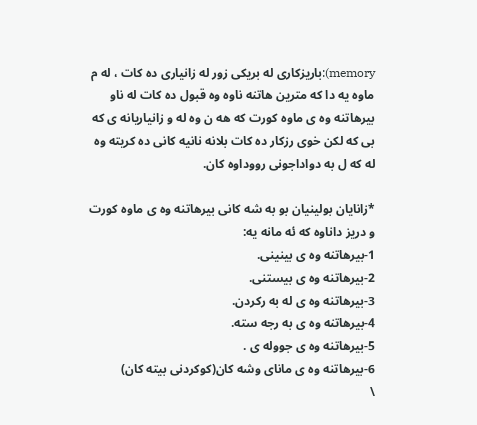memory):باريزكارى له بريكى زور له زانيارى ده كات ، له م ماوه يه دا كه مترين هاتنه ناوه وه قبول ده كات له ناو بيرهاتنه وه ى ماوه كورت كه هه ن وه له و زانياريانه ى كه بى كه لكن خوى رزكار ده كات بلانه نانيه كانى ده كريته وه له كه ل به دواداجونى رووداوه كان.

*زانايان بولينيان بو به شه كانى بيرهاتنه وه ى ماوه كورت و دريز داناوه كه ئه مانه يه:
1-بيرهاتنه وه ى بينينى.
2-بيرهاتنه وه ى بيستنى.
3-بيرهاتنه وه ى له به ركردن.
4-بيرهاتنه وه ى به رجه سته.
5-بيرهاتنه وه ى جووله ى .
6-بيرهاتنه وه ى ماناى وشه كان(كوكردنى بيته كان)
\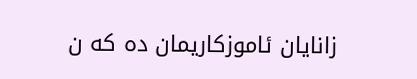زانايان ئاموزكاريمان ده كه ن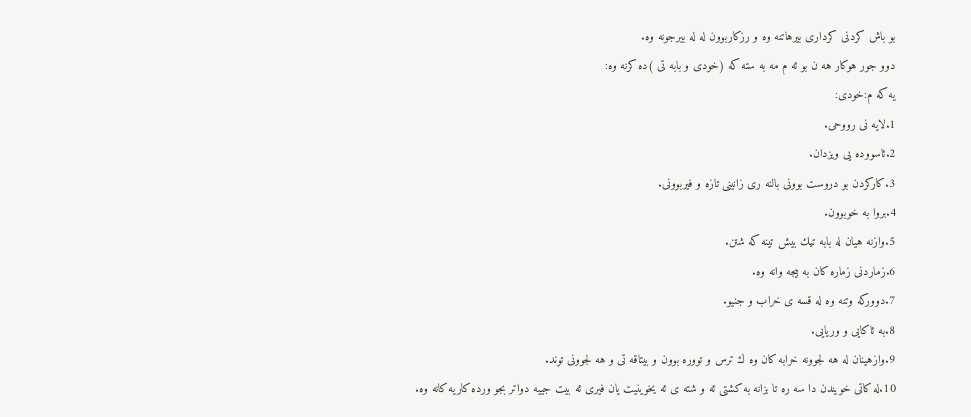بو باش كردنى كردارى بيرهاتنه وه و رزكاربوون له له بيرجونه وه.
دوو جور هوكار هه ن بو ئه م مه به سته كه (خودى و بابه تى )ده كرنه وه:
يه كه م:خودى:
1.لايه نى رووحى.
2.ئاسووده يى ويزدان.
3.كاركردن بو دروست بوونى بالنه رى زانينى تازه و فيربوونى.
4.بروا به خوبوون.
5.وازنه هيان له بابه تيك بيش تينه كه شتن.
6.زماردنى زماره كان به بيجه وانه وه.
7.دووركه وتنه وه له قسه ى خراب و جنيو.
8.به ئاكايى و وريايى.
9.وازهينان له هه لجوونه خرابه كان وه ك ترس و تووره بوون و بيتاقه تى و هه لجوونى توند.
10.له كاتى خويندن دا سه ره تا بزانه به كشتى ئه و شته ى ئه يخوينيت يان فيرى ئه بيت جييه دواتر بجو ورده كاريه كانه وه.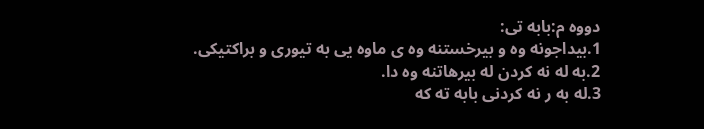دووه م:بابه تى:
1.بيداجونه وه و بيرخستنه وه ى ماوه يى به تيورى و براكتيكى.
2.به له نه كردن له بيرهاتنه وه دا.
3.له به ر نه كردنى بابه ته كه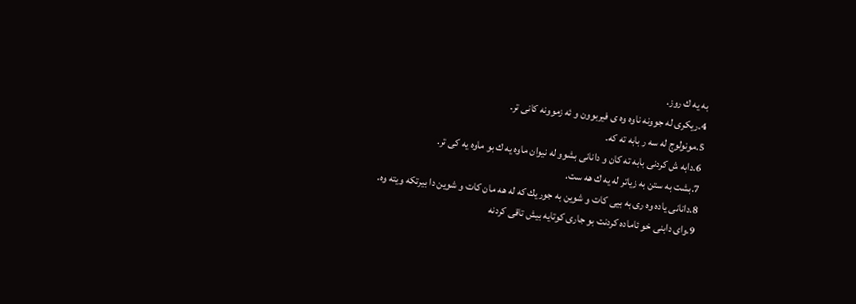به يه ك روز.
4.ريكرى له جوونه ناوه وه ى فيربوون و ئه زموونه كانى تر.
5.مونولوج له سه ر بابه ته كه.
6.دابه ش كردنى بابه ته كان و دانانى بشوو له نيوان ماوه يه ك بو ماوه يه كى تر.
7.بشت به ستن به زياتر له يه ك هه ست.
8.دانانى ياده وه رى به بيى كات و شوين به جوريك كه له هه مان كات و شوين دا بيرتكه ويته وه.
9.واى دابنى خو ئاماده كردنت بو جارى كوتايه بيش تاقى كردنه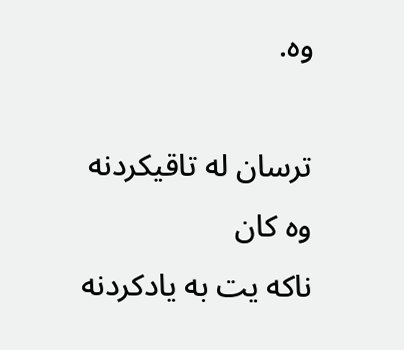وه.

ترسان له تاقيكردنه وه كان
ناكه يت به يادكردنه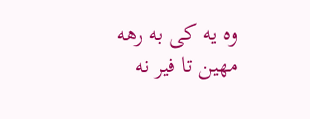وه يه كى به رهه مهين تا فير نه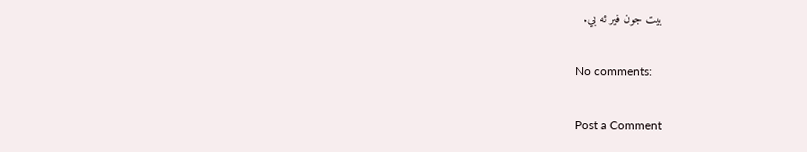بيت جون فير ئه بي.

No comments:

Post a Comment